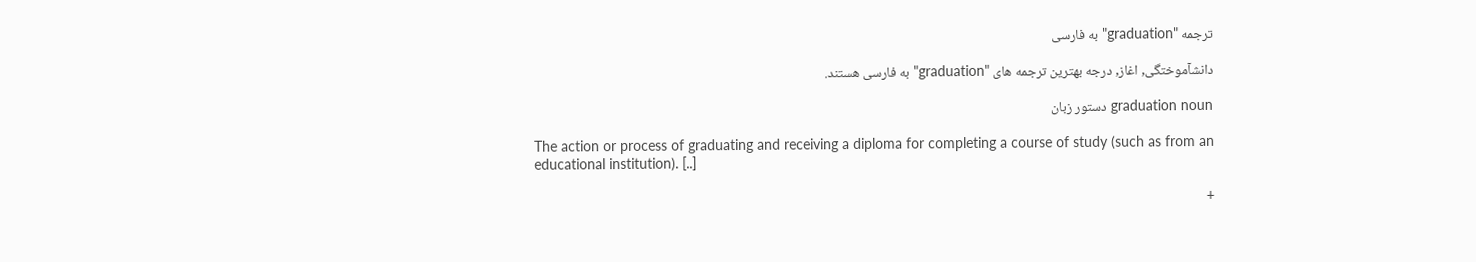ترجمه "graduation" به فارسی

دانشآموختگی, اغاز, درجه بهترین ترجمه های "graduation" به فارسی هستند.

graduation noun دستور زبان

The action or process of graduating and receiving a diploma for completing a course of study (such as from an educational institution). [..]

+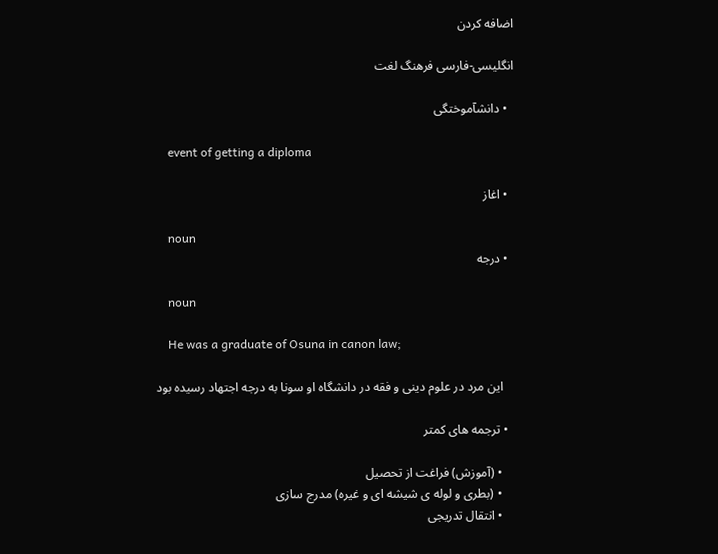اضافه کردن

انگلیسی-فارسی فرهنگ لغت

  • دانشآموختگی

    event of getting a diploma

  • اغاز

    noun
  • درجه

    noun

    He was a graduate of Osuna in canon law;

    این مرد در علوم دینی و فقه در دانشگاه او سونا به درجه اجتهاد رسیده بود

  • ترجمه های کمتر

    • (آموزش) فراغت از تحصیل
    • (بطری و لوله ی شیشه ای و غیره) مدرج سازی
    • انتقال تدریجی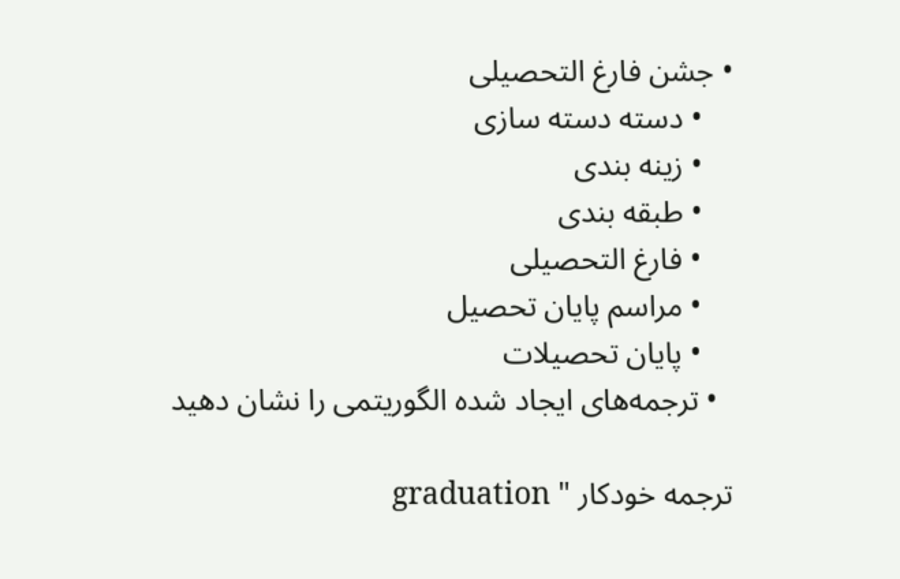• جشن فارغ التحصیلی
    • دسته دسته سازی
    • زینه بندی
    • طبقه بندی
    • فارغ التحصیلی
    • مراسم پایان تحصیل
    • پایان تحصیلات
  • ترجمه‌های ایجاد شده الگوریتمی را نشان دهید

ترجمه خودکار " graduation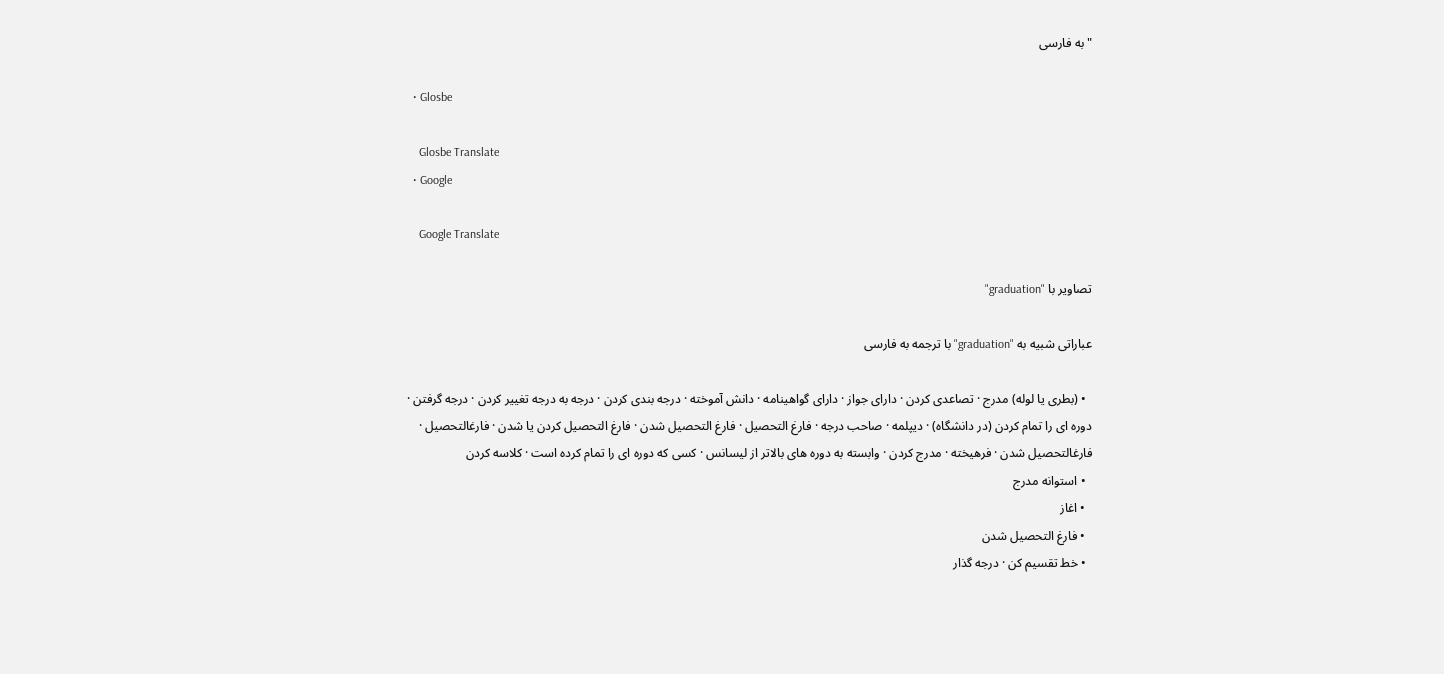" به فارسی

  • Glosbe

    Glosbe Translate
  • Google

    Google Translate

تصاویر با "graduation"

عباراتی شبیه به "graduation" با ترجمه به فارسی

  • (بطری یا لوله) مدرج · تصاعدی کردن · دارای جواز · دارای گواهینامه · دانش آموخته · درجه بندی کردن · درجه به درجه تغییر کردن · درجه گرفتن · دوره ای را تمام کردن (در دانشگاه) · دیپلمه · صاحب درجه · فارغ التحصیل · فارغ التحصیل شدن · فارغ التحصیل کردن یا شدن · فارغالتحصیل · فارغالتحصیل شدن · فرهیخته · مدرج کردن · وابسته به دوره های بالاتر از لیسانس · کسی که دوره ای را تمام کرده است · کلاسه کردن
  • استوانه مدرج
  • اغاز
  • فارغ التحصیل شدن
  • خط تقسیم کن · درجه گذار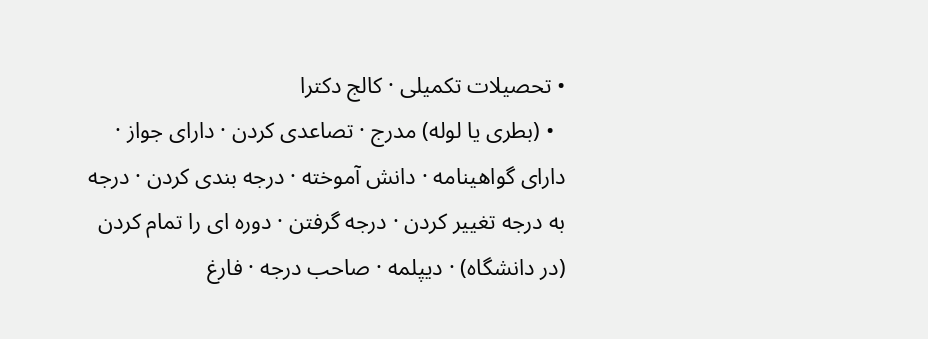• تحصيلات تكميلى · کالج دکترا
  • (بطری یا لوله) مدرج · تصاعدی کردن · دارای جواز · دارای گواهینامه · دانش آموخته · درجه بندی کردن · درجه به درجه تغییر کردن · درجه گرفتن · دوره ای را تمام کردن (در دانشگاه) · دیپلمه · صاحب درجه · فارغ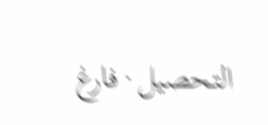التحصیل · فارغ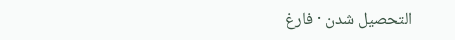التحصیل شدن · فارغ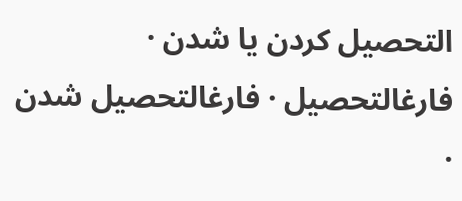التحصیل کردن یا شدن · فارغالتحصیل · فارغالتحصیل شدن ·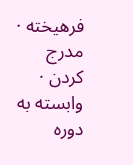فرهیخته · مدرج کردن · وابسته به دوره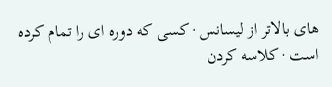های بالاتر از لیسانس · کسی که دوره ای را تمام کرده است · کلاسه کردن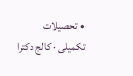• تحصيلات تكميلى · کالج دکترا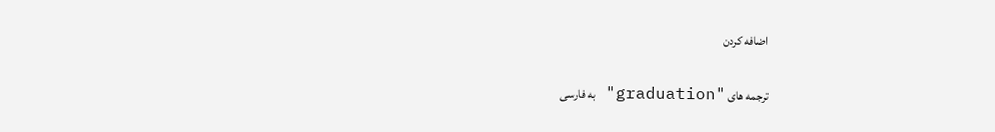اضافه کردن

ترجمه های "graduation" به فارسی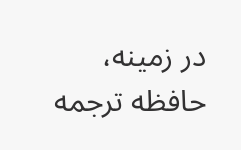در زمینه، حافظه ترجمه